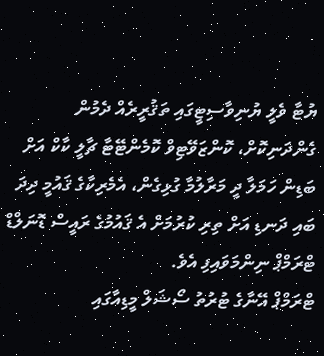ޔުޓާ ވެލީ ޔުނިވާސިޓީގައި ތަޤުރީރެއް ދެމުން ގެންދަނިކޮށް، ކޮންޒަވޭޓިވް ކޮމެންޓޭޓާ ޗާލީ ކާކް އަށް ބަޑިން ހަމަލާ ދީ މަރާލުމާ ގުޅިގެން، އެމެރިކާގެ ޤައުމީ ދިދަ ބައި ދަނޑި އަށް ތިރި ކުރުމަށް އެ ޤައުމުގެ ރައީސް ޑޮނަލްޑް ޓްރަމްޕް ނިންމަވައިފި އެވެ.
ޓްރަމްޕް އޭނާގެ ޓުރުތު ސޯޝަލް މީޑިއާގައި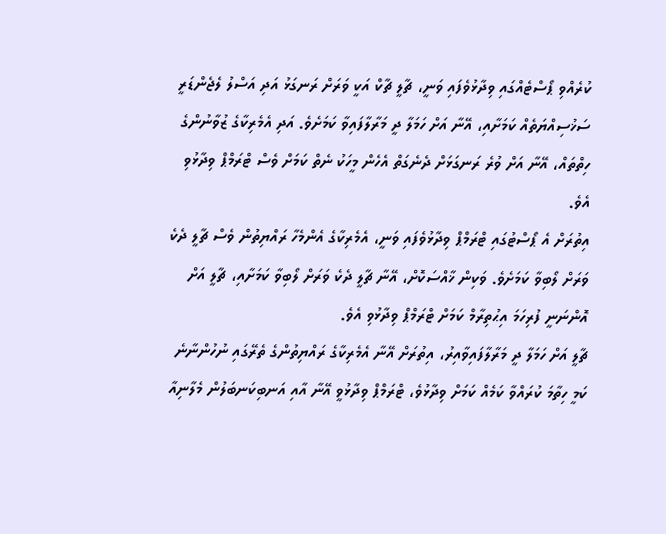ކުރެއްވި ޕޯސްޓެއްގައި ވިދާޅުވެފައި ވަނީ، ޗާލީ ޗާކް އަކީ ވަރަށް ރަނގަޅު އަދި އަސްލު ލެޖެންޑަރީ ސަޚުސިއްޔަތެއް ކަމަށާއި، އޭނާ އަށް ހަމަލާ ދީ މަރާލާފައިވާ ކަމަށެވެ. އަދި އެމެރިކާގެ ޒުވާނުންގެ ހިތްތައް، އޭނާ އަށް ވުރެ ރަނގަޅަށް ދެނެގަތް އެހެން މީހަކު ނެތް ކަމަށް ވެސް ޓްރަމްޕް ވިދާޅުވި އެވެ.
އިތުރަށް އެ ޕޯސްޓުގައި ޓްރަމްޕް ވިދާޅުވެފައި ވަނީ، އެމެރިކާގެ އެންމެހާ ރައްޔިތުން ވެސް ޗާލީ ދެކެ ވަރަށް ލޯބިވާ ކަމަށެވެ. ވަކިން ޚާއްސަކޮށް، އޭނާ ޗާލީ ދެކެ ވަރަށް ލޯބިވާ ކަމަށާއި، ޗާލީ އަށް އޮންނަނީ ފުރިހަމަ އިޙުތިރާމް ކަމަށް ޓްރަމްޕް ވިދާޅުވި އެވެ.
ޗާލީ އަށް ހަމަލާ ދީ މަރާލާފައިވާއިރު، އިތުރަށް އޭނާ އެމެރިކާގެ ރައްޔިތުންގެ ތެރޭގައި ނުހުންނާނެ ކަމީ ހިތާމަ ކުރައްވާ ކަމެއް ކަމަށް ވިދާޅުވެ، ޓްރަމްޕް ވިދާޅުވީ އޭނާ އާއި އަނބިކަނބަލުން މެލާނިއާ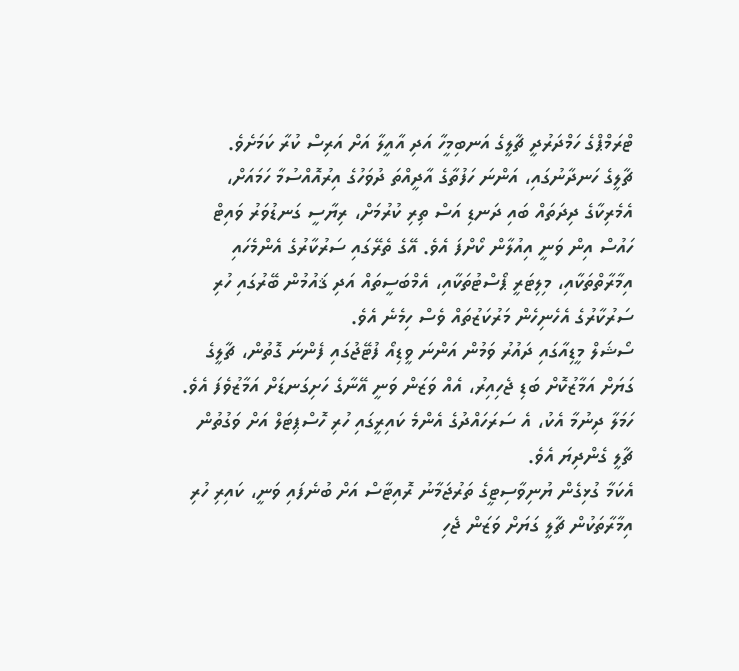ޓްރަމްޕްގެ ހަމްދަރުދީ ޗާލީގެ އަނބިމީހާ އަދި އާއީލާ އަށް އަރިސް ކުރާ ކަމަށެވެ.
ޗާލީގެ ހަނދާނުގައި، އަންނަ ހަފުތާގެ އާދީއްތަ ދުވަހުގެ އިރުއޮއްސުމާ ހަމައަށް، އެމެރިކާގެ ދިދަތައް ބައި ދަނޑި އަސް ތިރި ކުރުމަށް، ރިޔާސީ ގަނޑުވަރު ވައިޓް ހައުސް އިން ވަނީ އިއުލާން ކޯށްފަ އެވެ. އޭގެ ތެރޭގައި ސަރުކާރުގެ އެންމެހައި އިމާރާތްތަކާއި، މިލިޓަރީ ޕޯސްޓުތަކާއި، އެމްބަސީތައް އަދި ޤައުމުން ބޭރުގައި ހުރި ސަރުކާރުގެ އެހެނިހެން މަރުކަޒުތައް ވެސް ހިމެނެ އެވެ.
ސޯޝަލް މީޑިއާގައި ދައުރު ވަމުން އަންނަ ވީޑިއޯ ފުޓޭޖުގައި ފެންނަ ގޮތުން، ޗާލީގެ ގަޔަށް އަމާޒުކޮށް ބަޑި ޖެހިއިރު، އެއް ވަޒަން ވަނީ އޭނާގެ ހަށިގަނޑަށް އަމާޒުވެފަ އެވެ. ހަމަލާ ދިނުމާ އެކު، އެ ސަރަހައްދުގެ އެންމެ ކައިރީގައި ހުރި ހޮސްޕިޓަލް އަށް ވަގުތުން ޗާލީ ގެންދިޔަ އެވެ.
އެކަމާ ގުޅިގެން ޔުނިވާސިޓީގެ ތަރުޖަމާނު ރޮއިޓާސް އަށް ބުނެފައި ވަނީ، ކައިރި ހުރި އިމާރާތަކުން ޗާލީ ގަޔަށް ވަޒަން ޖެހި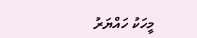މީހަކު ހައްޔަރު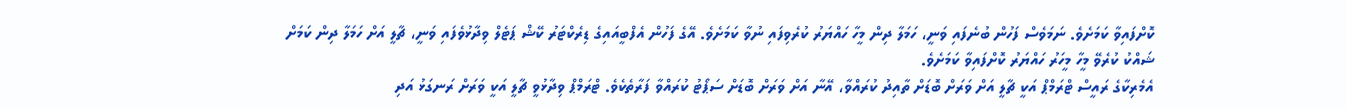ކޮށްފައިވާ ކަމަށެވެ. ނަމަވެސް ފަހުން ބުނެފައި ވަނީ، ހަމަލާ ދިން މީހާ ހައްޔަރު ކުރެވިފައި ނުވާ ކަމަށެވެ. އޭގެ ފަހުން އެފްބީއައިގެ ޑިރެކްޓަރު ކޭޝް ޕަޓެލް ވިދާޅުވެފައި ވަނީ، ޗާލީ އަށް ހަމަލާ ދިން ކަމަށް ޝައްކު ކުރެވޭ މީހާ މީހަރު ހައްޔަރު ކޮށްފައިވާ ކަމަށެވެ.
އެމެރިކާގެ ރައީސް ޓްރަމްޕް އަކީ ޗާލީ އަށް ވަރަށް ބޮޑަށް ތާއިދު ކުރައްވާ، އޭނާ އަށް ވަރަށް ބޮޑަށް ސަޕޯޓު ކުރައްވާ ފަރާތެކެވެ. ޓްރަމްޕް ވިދާޅުވީ ޗާލީ އަކީ ވަރަށް ރަނގަޅު އަދި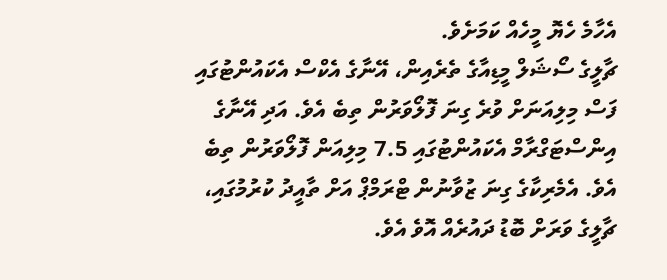އެހާމެ ހެޔޮ މީހެއް ކަމަށެވެ.
ޗާލީގެ ސޯޝަލް މީޑިއާގެ ތެރެއިން، އޭނާގެ އެކްސް އެކައުންޓުގައި ފަސް މިލިއަނަށް ވުރެ ގިނަ ފޮލޯވަރުން ތިބެ އެވެ. އަދި އޭނާގެ އިންސްޓަގްރާމް އެކައުންޓުގައި 7.5 މިލިއަން ފޮލޯވަރުން ތިބެ އެވެ. އެމެރިކާގެ ގިނަ ޒުވާނުން ޓްރަމްޕް އަށް ތާއީދު ކުރުމުގައި، ޗާލީގެ ވަރަށް ބޮޑު ދައުރެއް އޮވެ އެވެ.